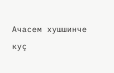Ачасем хушшинче куç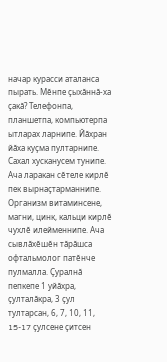начар курасси аталанса пырать. Мĕнпе çыхăннă-ха çакă? Телефонпа, планшетпа, компьютерпа ытларах ларнипе. Йăхран йăха куçма пултарнипе. Сахал хусканусем тунипе.
Ача ларакан сĕтеле кирлĕ пек вырнаçтарманнипе. Организм витаминсене, магни, цинк, кальци кирлĕ чухлĕ илейменнипе. Ача сывлăхĕшĕн тăрăшса офтальмолог патĕнче пулмалла. Çуралнă пепкепе 1 уйăхра, çулталăкра, 3 çул тултарсан, 6, 7, 10, 11, 15-17 çулсене çитсен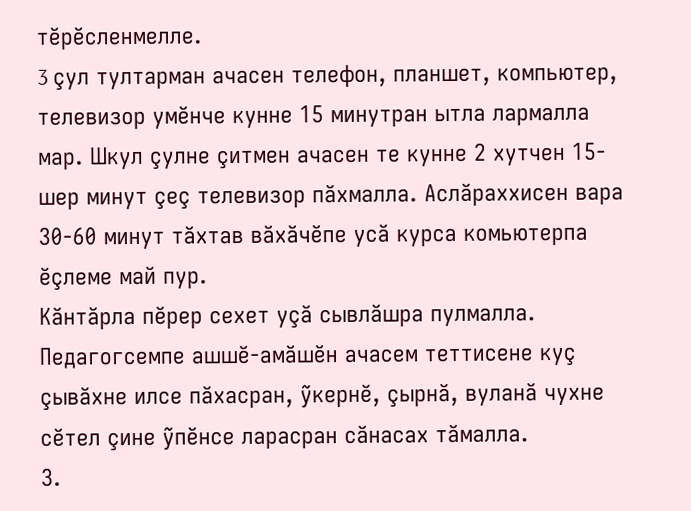тĕрĕсленмелле.
3 çул тултарман ачасен телефон, планшет, компьютер, телевизор умĕнче кунне 15 минутран ытла лармалла мар. Шкул çулне çитмен ачасен те кунне 2 хутчен 15-шер минут çеç телевизор пăхмалла. Аслăраххисен вара 30-60 минут тăхтав вăхăчĕпе усă курса комьютерпа ĕçлеме май пур.
Кăнтăрла пĕрер сехет уçă сывлăшра пулмалла.
Педагогсемпе ашшĕ-амăшĕн ачасем теттисене куç çывăхне илсе пăхасран, ỹкернĕ, çырнă, вуланă чухне сĕтел çине ỹпĕнсе ларасран сăнасах тăмалла.
З.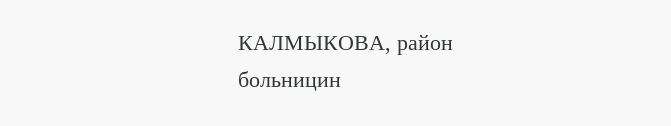КАЛМЫКОВА, район больницин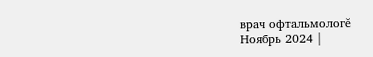врач офтальмологĕ
Ноябрь 2024 |